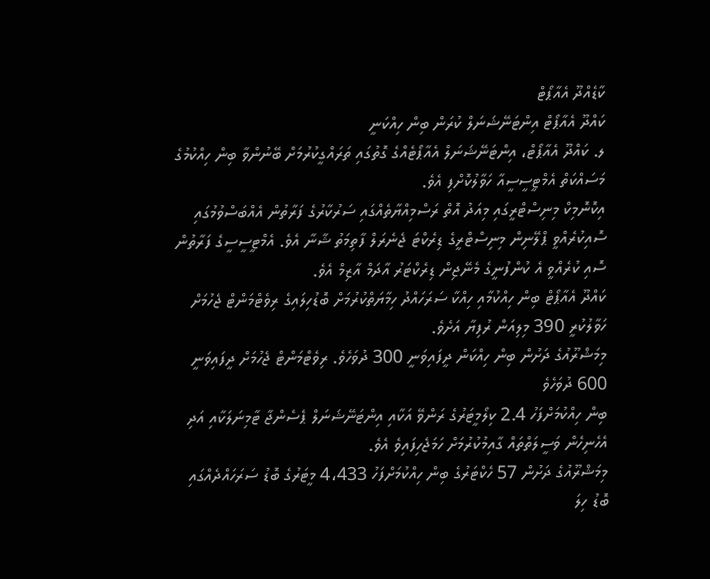ކާޑެއްދޫ އެއާޕޯޓް
ކައްދޫ އެއާޕޯޓް އިންޓަނޭޝަނަލް ކުރަން ބިން ހިއްކަނީ
ލ. ކައްދޫ އެއާޕޯޓް، އިންޓަނޭޝަނަލް އެއާޕޯޓެއްގެ ގޮތުގައި ތަރައްގީކުރުމަށް ބޭނުންވާ ބިން ހިއްކުމުގެ މަސައްކަތް އެމްޓީސީސީއާ ހަވާލުކޮށްފި އެވެ.
އިކޮނޮމިކް މިނިސްޓްރީގައި މިއަދު އޮތް ރަސްމިއްޔާތެއްގައި ސަރުކާރުގެ ފަރާތުން އެއްބަސްވުމުގައި ސޮއިކުރެއްވީ ޕްލޭނިން މިނިސްޓްރީގެ ޑިރެކްޓަ ޖެނެރަލް ފާތިމަތު ޝާނާ އެވެ. އެމްޓީސީސީގެ ފަރާތުން ސޮއި ކުރެއްވީ އެ ކުންފުނީގެ މެނޭޖިން ޑިރެކްޓަރު އާދަމް އާޒިމް އެވެ.
ކައްދޫ އެއާޕޯޓް ބިން ހިއްކުމާއި ހިއްކާ ސަރަހައްދު ހިމާޔަތްކުރުމަށް ބޮޑުހިލައިގެ ރިވެޓްމަންޓް ޖެހުމަށް ހަވާލުކުރީ 390 މިލިއަން ރުފިޔާ އަށެވެ.
މިމަޝްރޫއުގެ ދަށުން ބިން ހިއްކަން ދީފައިވަނީ 300 ދުވަހެވެ. ރިވެޓްމަންޓް ޖެހުމަށް ދީފައިވަނީ 600 ދުވަހެވެ
ބިން ހިއްކުމަށްފަހު 2.4 ކިލޯމީޓަރުގެ ރަންވޭ އަކާއި އިންޓަނޭޝަނަލް ޕެސެންޖާ ޓާމިނަލަކާއި އަދި އެހެނިހެން ވަސީލަތްތައް ގާއިމުކުރުމަށް ހަމަޖެހިފައިވެ އެވެ.
މިމަޝްރޫއުގެ ދަށުން 57 ހެކްޓަރުގެ ބިން ހިއްކުމަށްފަހު 4،433 މީޓަރުގެ ބޮޑު ސަރަހައްދެއްގައި ބޮޑު ހިލަ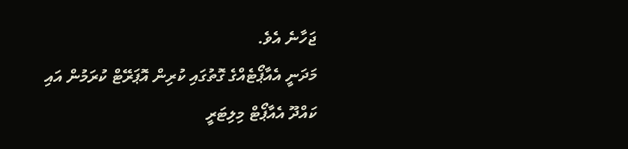ޖަހާނެ އެވެ.
މަދަނީ އެއާޕޯޓެއްގެ ގޮތުގައި ކުރިން އޮޕަރޭޓް ކުރަމުން އައި ކައްދޫ އެއާޕޯޓް މިލިޓަރީ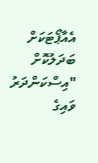އެއާޕޯޓަކަށް ބަދަލުކޮށް "އިސްކަންދަރު ވައިގެ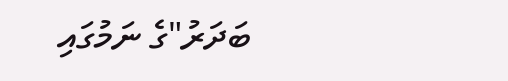ބަދަރު"ގެ ނަމުގައި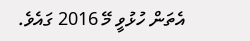އެތަން ހުޅުވީ މޭ 2016 ގައެވެ.